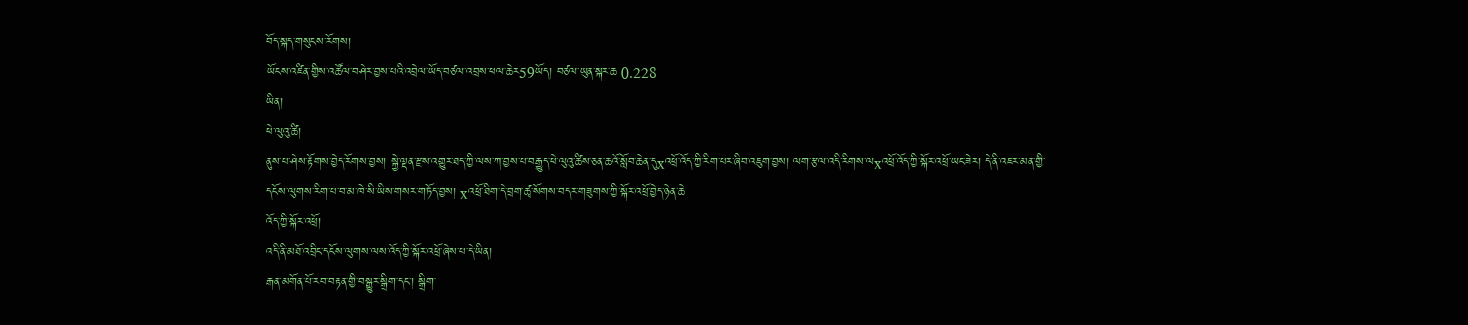བོད་སྐད་གསུངས་རོགས།
ཡོངས་འཛིན་གྱིས་འཚོལ་བཤེར་བྱས་པའི་འབྲེལ་ཡོད་བཙལ་འབྲས་ཕལ་ཆེར59ཡོད། བཙལ་ཡུན་སྐར་ཆ 0.228
ཡིན།
ཕེ་ལུའུ་ཚི།
ནུས་པ་ཤེས་རྟོགས་བྱེད་རོགས་བྱས། སྐྱེ་ལྡན་རྫས་འགྱུར་ཐད་ཀྱི་ལས་ཀ་བྱས་པ་བརྒྱུད་ཕེ་ལུའུ་ཚིས་ཅན་ཆའོ་སློབ་ཆེན་དུxའཕྲོ་འོད་ཀྱི་རིག་པར་ཞིབ་འཇུག་བྱས། ལག་རྩལ་འདི་རིགས་ལxའཕྲོ་འོད་ཀྱི་སྐོར་འཕྲོ་ཡང་ཟེར། དེ་ནི་འཇར་མན་གྱི་དངོས་ལུགས་རིག་པ་བ་མ་ཁེ་སི་ཡིས་གསར་གཏོད་བྱས། xའཕྲོ་ཐིག་དེ་བྲག་ཚྭ་སོགས་བདར་གཟུགས་ཀྱི་སྐོར་འཕྲོ་བྱེད་ཉེན་ཆེ
འོད་ཀྱི་སྐོར་འཕྲོ།
འདི་ནི་མཐོ་འབྲིང་དངོས་ལུགས་ལས་འོད་ཀྱི་སྐོར་འཕྲོ་ཞེས་པ་དེ་ཡིན།
རྒན་མགོན་པོ་རབ་བརྟན་གྱི་བསྒྱུར་སྒྲིག་དང་། སྒྲིག་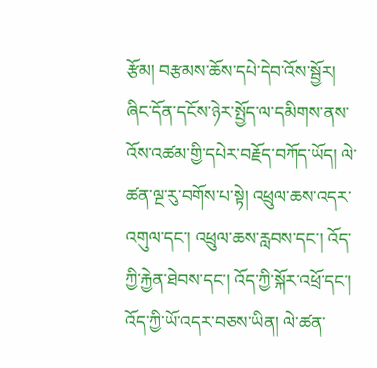རྩོམ། བརྩམས་ཆོས་དཔེ་དེབ་འོས་སྦྱོར།
ཞིང་དོན་དངོས་ཉེར་སྤྱོད་ལ་དམིགས་ནས་འོས་འཚམ་གྱི་དཔེར་བརྗོད་བཀོད་ཡོད། ལེ་ཚན་ལྔ་རུ་བགོས་པ་སྟེ། འཕྲུལ་ཆས་འདར་འགུལ་དང་། འཕྲུལ་ཆས་རླབས་དང་། འོད་ཀྱི་རྐྱེན་ཐེབས་དང་། འོད་ཀྱི་སྐོར་འཕྲོ་དང་། འོད་ཀྱི་ཡོ་འདར་བཅས་ཡིན། ལེ་ཚན་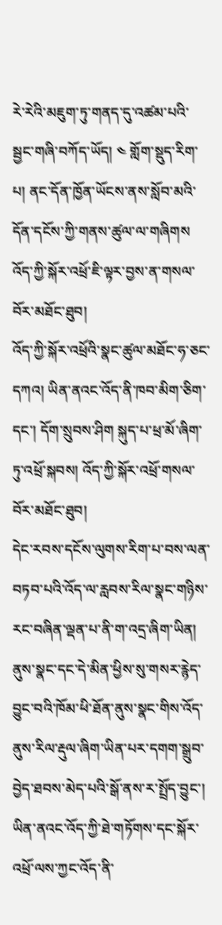རེ་རེའི་མཇུག་ཏུ་གནད་དུ་འཚམ་པའི་སྦྱང་གཞི་བཀོད་ཡོད། ༤ གློག་སྡུད་རིག་པ། ནང་དོན་ཁྱོན་ཡོངས་ནས་སློབ་མའི་དོན་དངོས་ཀྱི་གནས་ཚུལ་ལ་གཞིགས
འོད་ཀྱི་སྐོར་འཕྲོ་ཇི་ལྟར་བྱས་ན་གསལ་བོར་མཐོང་ཐུབ།
འོད་ཀྱི་སྐོར་འཕྲོའི་སྣང་ཚུལ་མཐོང་ཧ་ཅང་དཀའ། ཡིན་ནའང་འོད་ནི་ཁབ་མིག་ཅིག་དང་། དོག་སྲུབས་ཤིག སྐུད་པ་ཕྲ་མོ་ཞིག་ཏུ་འཕྲོ་སྐབས། འོད་ཀྱི་སྐོར་འཕྲོ་གསལ་བོར་མཐོང་ཐུབ།
དེང་རབས་དངོས་ལུགས་རིག་པ་བས་ལན་བཏབ་པའི་འོད་ལ་རླབས་རིལ་སྣང་གཉིས་རང་བཞིན་ལྡན་པ་ནི་ག་འདྲ་ཞིག་ཡིན།
ནུས་སྣང་དང་དེ་མིན་ཕྱིས་སུ་གསར་རྙེད་བྱུང་བའི་ཁོམ་ཕི་ཐོན་ནུས་སྣང་གིས་འོད་ནུས་རིལ་རྡུལ་ཞིག་ཡིན་པར་དགག་སྒྲུབ་བྱེད་ཐབས་མེད་པའི་སྒོ་ནས་ར་སྤྲོད་བྱུང་། ཡིན་ནའང་འོད་ཀྱི་ཐེ་གཏོགས་དང་སྐོར་འཕྲོ་ལས་ཀྱང་འོད་ནི་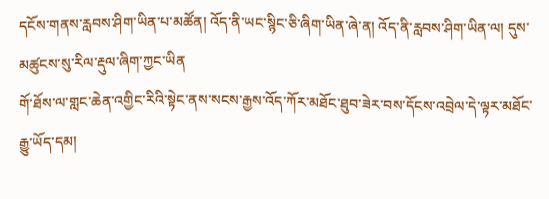དངོས་གནས་རླབས་ཤིག་ཡིན་པ་མཚོན། འོད་ནི་ཡང་སྙིང་ཅི་ཞིག་ཡིན་ཞེ་ན། འོད་ནི་རླབས་ཤིག་ཡིན་ལ། དུས་མཚུངས་སུ་རིལ་རྡུལ་ཞིག་ཀྱང་ཡིན
གོ་ཐོས་ལ་གླང་ཆེན་འགྱིང་རིའི་སྟེང་ནས་སངས་རྒྱས་འོད་ཀོར་མཐོང་ཐུབ་ཟེར་བས་དོངས་འབྲེལ་དེ་ལྟར་མཐོང་རྒྱུ་ཡོད་དམ།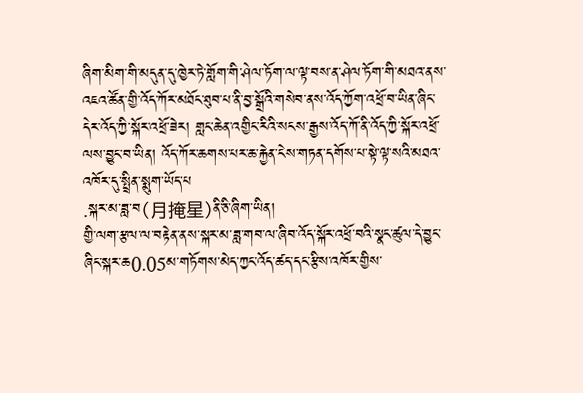ཞིག་མིག་གི་མདུན་དུ་ཁྱེར་ཏེ་གློག་གི་ཤེལ་ཏོག་ལ་ལྟ་བས་ན་ཤེལ་ཏོག་གི་མཐའ་ནས་འཇའ་ཚོན་གྱི་འོད་ཀོར་མཐོང་ཐུབ་པ་ནི་བྱ་སྒྲོའི་གསེབ་ནས་འོད་ཀྱོག་འཕྲོ་བ་ཡིན་ཞིང་དེར་འོད་ཀྱི་སྐོར་འཕྲོ་ཟེར། གླང་ཆེན་འགྱིང་རིའི་སངས་རྒྱས་འོད་ཀོ་ནི་འོད་ཀྱི་སྐོར་འཕྲོ་ལས་བྱུང་བ་ཡིན། འོད་ཀོར་ཆགས་པར་ཆ་རྐྱེན་ངེས་གཏན་དགོས་པ་སྟེ་ལྟ་སའི་མཐའ་འཁོར་དུ་སྤྲིན་སྨུག་ཡོད་པ
.སྐར་མ་ཟླ་བ(月掩星)ནི་ཅི་ཞིག་ཡིན།
གྱི་ལག་རྩལ་ལ་བརྟེན་ནས་སྐར་མ་ཟླ་གབ་ལ་ཞིབ་འོད་སྐོར་འཕྲོ་བའི་སྣང་ཚུལ་དེ་བྱུང་ཞིང་སྐར་ཆ0.05མ་གཏོགས་མེད་ཀྱང་འོད་ཚད་དང་རྩིས་འཁོར་གྱིས་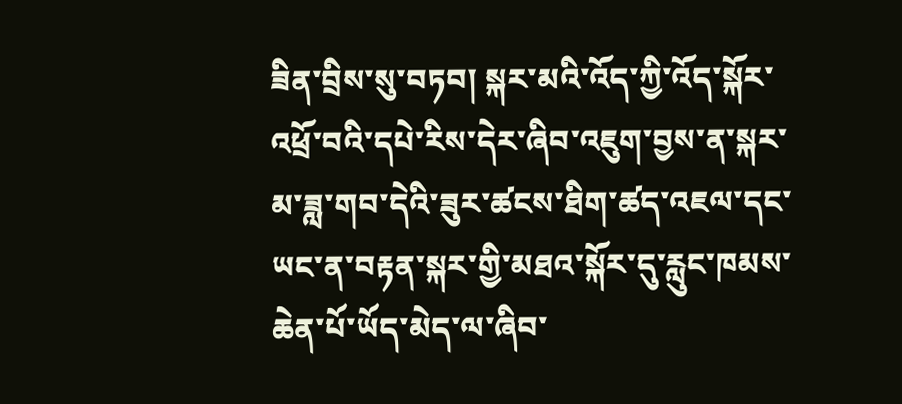ཟིན་བྲིས་སུ་བཏབ། སྐར་མའི་འོད་ཀྱི་འོད་སྐོར་འཕྲོ་བའི་དཔེ་རིས་དེར་ཞིབ་འཇུག་བྱས་ན་སྐར་མ་ཟླ་གབ་དེའི་ཟུར་ཚངས་ཐིག་ཚད་འཇལ་དང་ཡང་ན་བརྟན་སྐར་གྱི་མཐའ་སྐོར་དུ་རླུང་ཁམས་ཆེན་པོ་ཡོད་མེད་ལ་ཞིབ་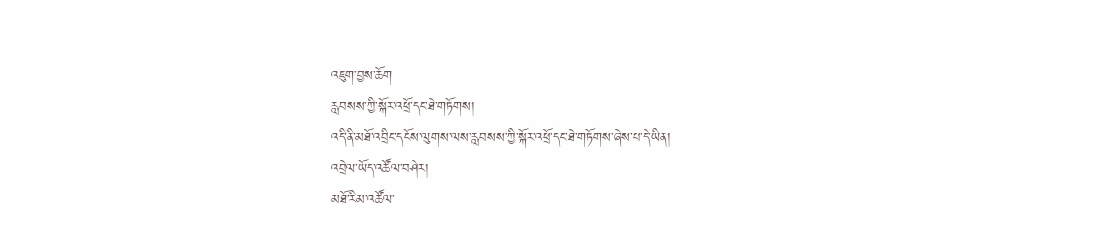འཇུག་བྱས་ཆོག
རླབསས་ཀྱི་སྐོར་འཕྲོ་དང་ཐེ་གཏོགས།
འདི་ནི་མཐོ་འབྲིང་དངོས་ལུགས་ལས་རླབསས་ཀྱི་སྐོར་འཕྲོ་དང་ཐེ་གཏོགས་ཞེས་པ་དེ་ཡིན།
འབྲེལ་ཡོད་འཚོལ་བཤེར།
མཐོ་རིམ་འཚོལ་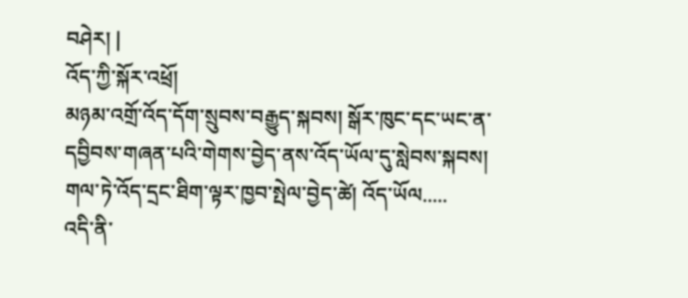བཤེར། |
འོད་ཀྱི་སྐོར་འཕྲོ།
མཉམ་འགྲོ་འོད་དོག་སྲུབས་བརྒྱུད་སྐབས། སྒོར་ཁུང་དང་ཡང་ན་དབྱིབས་གཞན་པའི་གེགས་བྱེད་ནས་འོད་ཡོལ་དུ་སླེབས་སྐབས། གལ་ཏེ་འོད་དྲང་ཐིག་ལྟར་ཁྱབ་སྤེལ་བྱེད་ཚེ། འོད་ཡོལ.....
འདི་ནི་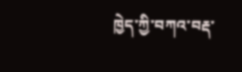ཁྱེད་ཀྱི་བཀའ་བརྡ་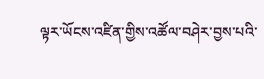ལྟར་ཡོངས་འཛིན་གྱིས་འཚོལ་བཤེར་བྱས་པའི་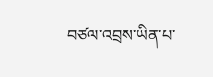བཙལ་འབྲས་ཡིན་པ་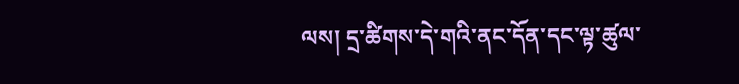ལས། དྲ་ཚིགས་དེ་གའི་ནང་དོན་དང་ལྟ་ཚུལ་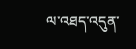ལ་འཐད་འདུན་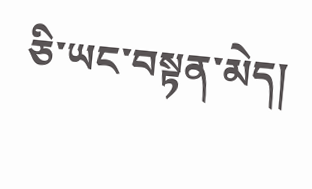ཅི་ཡང་བསྟན་མེད།